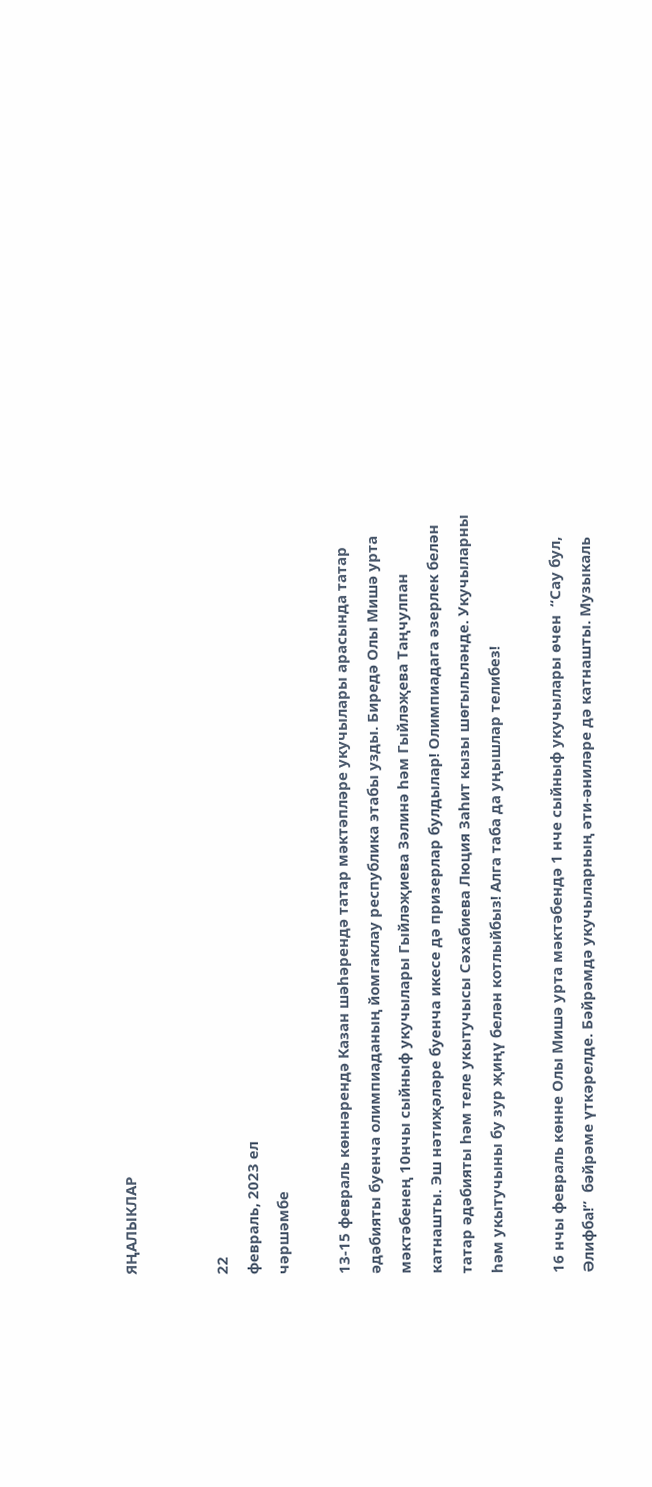ЯҢАЛЫКЛАР


22
февраль, 2023 ел
чәршәмбе

13-15 февраль көннәрендә Казан шәһәрендә татар мәктәпләре укучылары арасында татар әдәбияты буенча олимпиаданың йомгаклау республика этабы узды. Биредә Олы Мишә урта мәктәбенең 10нчы сыйныф укучылары Гыйләҗиева Зәлинә һәм Гыйләҗева Таңчулпан катнашты. Эш нәтиҗәләре буенча икесе дә призерлар булдылар! Олимпиадага әзерлек белән татар әдәбияты һәм теле укытучысы Сәхабиева Люция Заһит кызы шөгыльләнде. Укучыларны һәм укытучыны бу зур җиңү белән котлыйбыз! Алга таба да уңышлар телибез!

16 нчы февраль көнне Олы Мишә урта мәктәбендә 1 нче сыйныф укучылары өчен  “Сау бул, Әлифба!”  бәйрәме үткәрелде. Бәйрәмдә укучыларның әти-әниләре дә катнашты. Музыкаль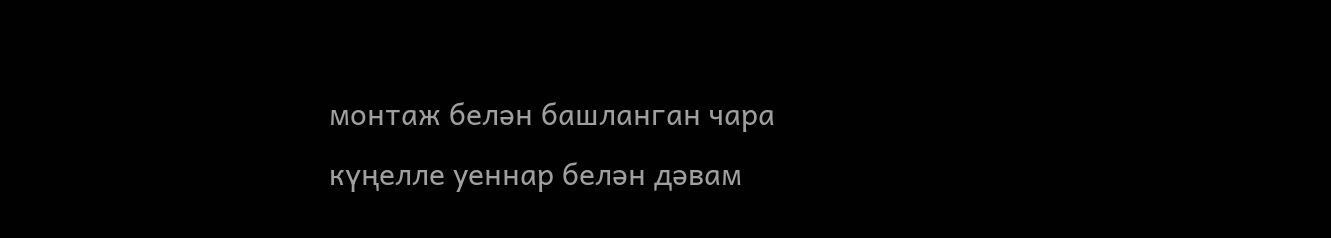монтаж белән башланган чара күңелле уеннар белән дәвам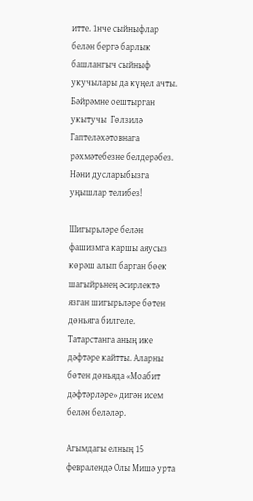итте. 1нче сыйныфлар белән бергә барлык башлангыч сыйныф укучылары да күңел ачты. Бәйрәмне оештырган укытучы  Гөлзилә Гаптеләхәтовнага рәхмәтебезне белдерәбез. Нәни дусларыбызга уңышлар телибез!

Шигырьләре белән фашизмга каршы аяусыз көрәш алып барган бөек шагыйрьнең әсирлектә язган шигырьләре бөтен дөньяга билгеле. Татарстанга аның ике дәфтәре кайтты. Аларны бөтен дөньяда «Моабит дәфтәрләре» дигән исем белән беләләр.

Агымдагы елның 15 февралендә Олы Мишә урта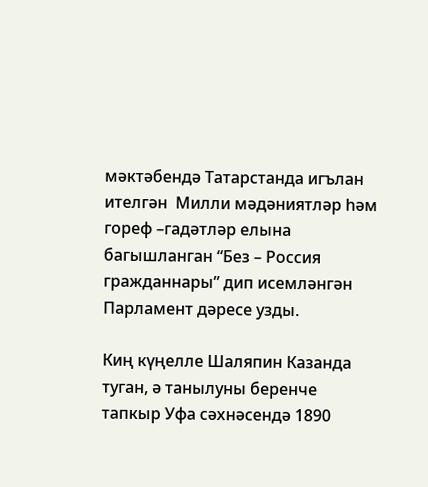мәктәбендә Татарстанда игълан ителгән  Милли мәдәниятләр һәм гореф –гадәтләр елына  багышланган “Без – Россия  гражданнары” дип исемләнгән Парламент дәресе узды.

Киң күңелле Шаляпин Казанда туган, ә танылуны беренче тапкыр Уфа сәхнәсендә 1890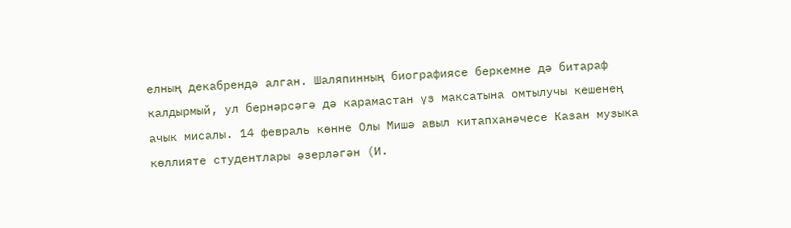елның декабрендә алган. Шаляпинның биографиясе беркемне дә битараф калдырмый, ул бернәрсәгә дә карамастан үз максатына омтылучы кешенең ачык мисалы. 14 февраль көнне Олы Мишә авыл китапханәчесе Казан музыка көллияте студентлары әзерләгән (И.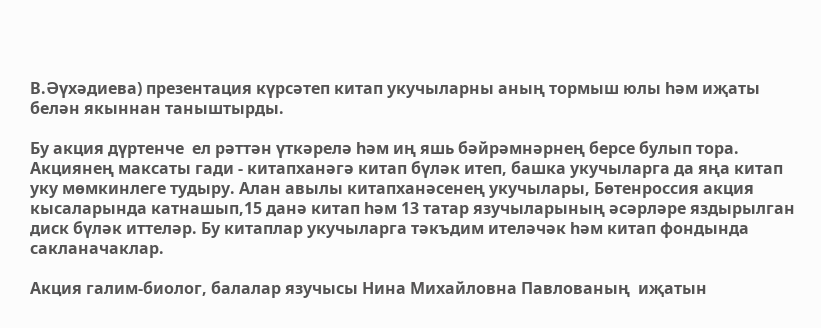В.Әүхәдиева) презентация күрсәтеп китап укучыларны аның тормыш юлы һәм иҗаты белән якыннан таныштырды.

Бу акция дүртенче  ел рәттән үткәрелә һәм иң яшь бәйрәмнәрнең берсе булып тора. Акциянең максаты гади - китапханәгә китап бүләк итеп, башка укучыларга да яңа китап уку мөмкинлеге тудыру. Алан авылы китапханәсенең укучылары, Бөтенроссия акция кысаларында катнашып,15 данә китап һәм 13 татар язучыларының әсәрләре яздырылган диск бүләк иттеләр. Бу китаплар укучыларга тәкъдим ителәчәк һәм китап фондында сакланачаклар.

Акция галим-биолог, балалар язучысы Нина Михайловна Павлованың  иҗатын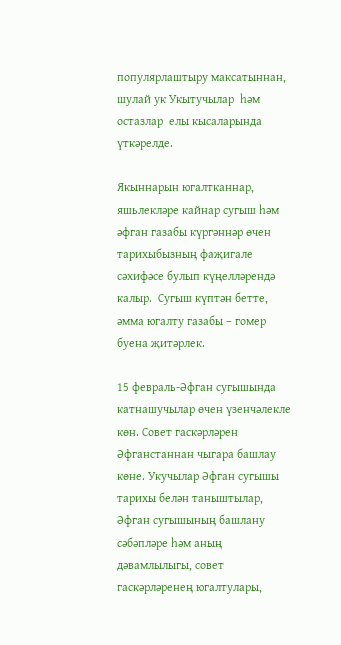популярлаштыру максатыннан,  шулай ук Укытучылар  һәм остазлар  елы кысаларында үткәрелде.

Якыннарын югалтканнар, яшьлекләре кайнар сугыш һәм әфган газабы күргәннәр өчен тарихыбызның фаҗигале сәхифәсе булып күңелләрендә калыр.  Сугыш күптән бетте, әмма югалту газабы – гомер буена җитәрлек.

15 февраль-Әфган сугышында катнашучылар өчен үзенчәлекле көн. Совет гаскәрләрен Әфганстаннан чыгара башлау көне. Укучылар Әфган сугышы тарихы белән таныштылар, Әфган сугышының башлану сәбәпләре һәм аның дәвамлылыгы, совет гаскәрләренең югалтулары,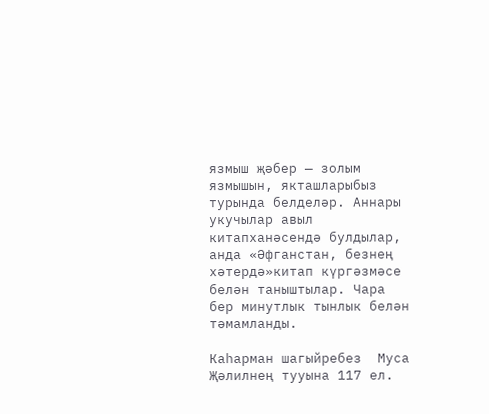язмыш җәбер — золым язмышын, якташларыбыз турында белделәр. Аннары укучылар авыл китапханәсендә булдылар, анда «Әфганстан, безнең хәтердә»китап күргәзмәсе белән таныштылар. Чара бер минутлык тынлык белән тәмамланды.

Каһарман шагыйребез  Муса Җәлилнең тууына 117 ел.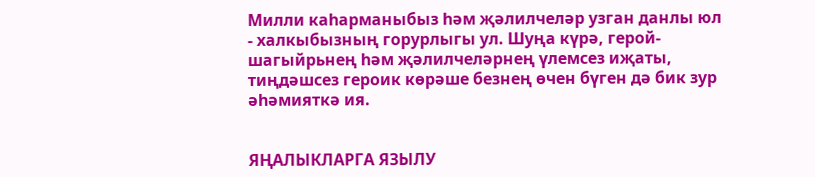Милли каһарманыбыз һәм җәлилчеләр узган данлы юл - халкыбызның горурлыгы ул. Шуңа күрә, герой-шагыйрьнең һәм җәлилчеләрнең үлемсез иҗаты, тиңдәшсез героик көрәше безнең өчен бүген дә бик зур әһәмияткә ия.


ЯҢАЛЫКЛАРГА ЯЗЫЛУ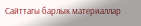Сайттагы барлык материаллар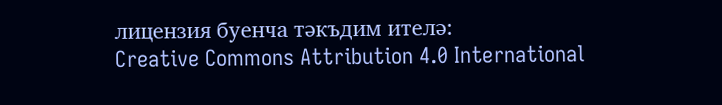лицензия буенча тәкъдим ителә:
Creative Commons Attribution 4.0 International